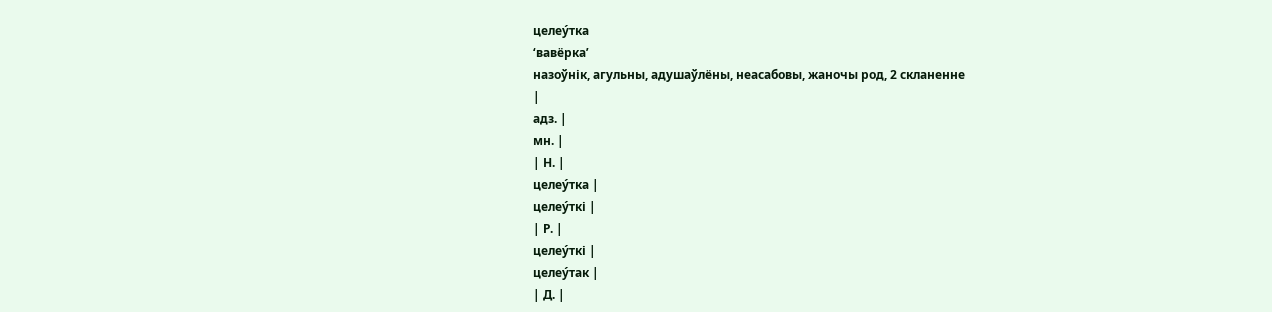целеу́тка
‘вавёрка’
назоўнік, агульны, адушаўлёны, неасабовы, жаночы род, 2 скланенне
|
адз. |
мн. |
| Н. |
целеу́тка |
целеу́ткі |
| Р. |
целеу́ткі |
целеу́так |
| Д. |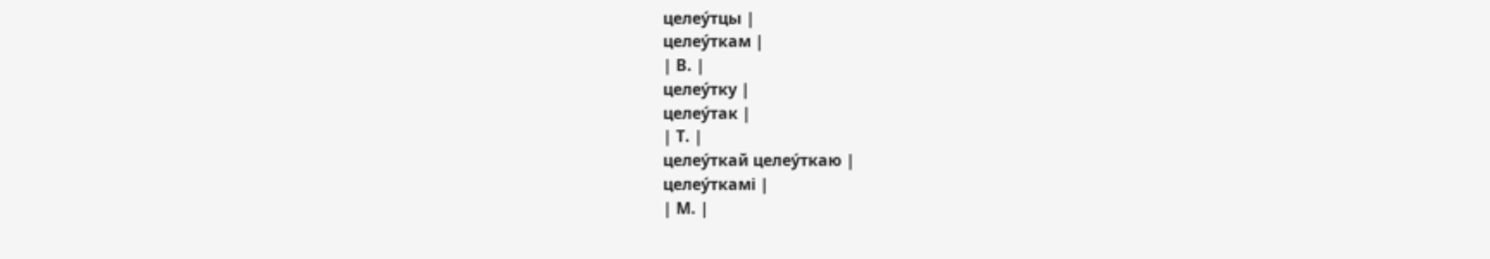целеу́тцы |
целеу́ткам |
| В. |
целеу́тку |
целеу́так |
| Т. |
целеу́ткай целеу́ткаю |
целеу́ткамі |
| М. |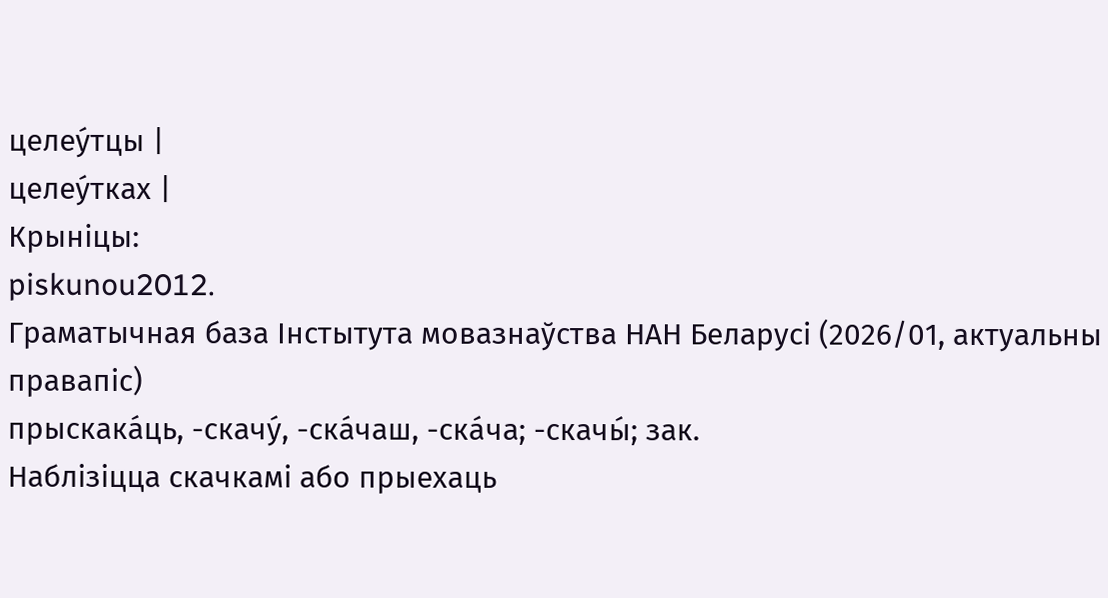целеу́тцы |
целеу́тках |
Крыніцы:
piskunou2012.
Граматычная база Інстытута мовазнаўства НАН Беларусі (2026/01, актуальны правапіс)
прыскака́ць, -скачу́, -ска́чаш, -ска́ча; -скачы́; зак.
Наблізіцца скачкамі або прыехаць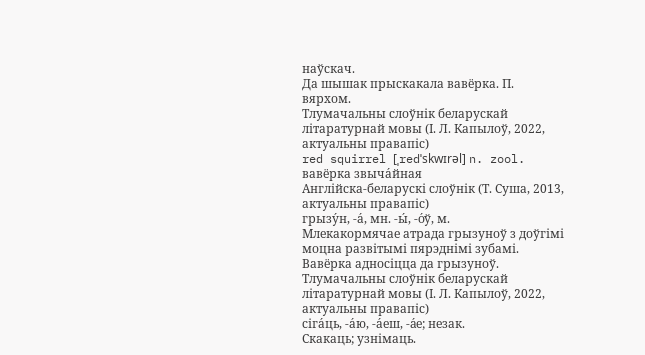наўскач.
Да шышак прыскакала вавёрка. П. вярхом.
Тлумачальны слоўнік беларускай літаратурнай мовы (І. Л. Капылоў, 2022, актуальны правапіс)
red squirrel [ˌredˈskwɪrəl] n. zool. вавёрка звыча́йная
Англійска-беларускі слоўнік (Т. Суша, 2013, актуальны правапіс)
грызу́н, -а́, мн. -ы́, -о́ў, м.
Млекакормячае атрада грызуноў з доўгімі моцна развітымі пярэднімі зубамі.
Вавёрка адносіцца да грызуноў.
Тлумачальны слоўнік беларускай літаратурнай мовы (І. Л. Капылоў, 2022, актуальны правапіс)
сіга́ць, -а́ю, -а́еш, -а́е; незак.
Скакаць; узнімаць.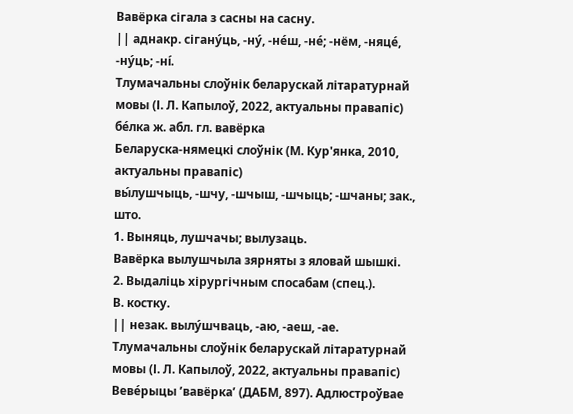Вавёрка сігала з сасны на сасну.
|| аднакр. сігану́ць, -ну́, -не́ш, -не́; -нём, -няце́, -ну́ць; -ні́.
Тлумачальны слоўнік беларускай літаратурнай мовы (І. Л. Капылоў, 2022, актуальны правапіс)
бе́лка ж. абл. гл. вавёрка
Беларуска-нямецкі слоўнік (М. Кур'янка, 2010, актуальны правапіс)
вы́лушчыць, -шчу, -шчыш, -шчыць; -шчаны; зак., што.
1. Выняць, лушчачы; вылузаць.
Вавёрка вылушчыла зярняты з яловай шышкі.
2. Выдаліць хірургічным спосабам (спец.).
В. костку.
|| незак. вылу́шчваць, -аю, -аеш, -ае.
Тлумачальны слоўнік беларускай літаратурнай мовы (І. Л. Капылоў, 2022, актуальны правапіс)
Веве́рыцы ’вавёрка’ (ДАБМ, 897). Адлюстроўвае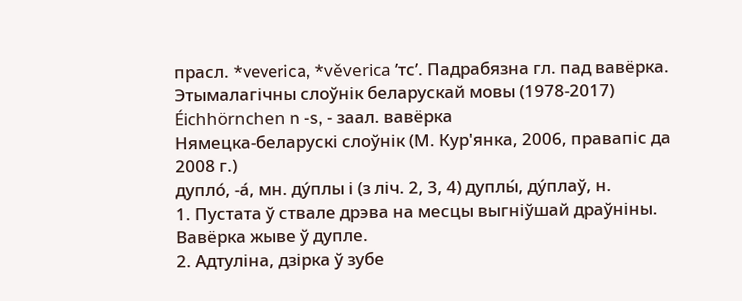прасл. *veverica, *věverica ’тс’. Падрабязна гл. пад вавёрка.
Этымалагічны слоўнік беларускай мовы (1978-2017)
Éichhörnchen n -s, - заал. вавёрка
Нямецка-беларускі слоўнік (М. Кур'янка, 2006, правапіс да 2008 г.)
дупло́, -а́, мн. ду́плы і (з ліч. 2, 3, 4) дуплы́, ду́плаў, н.
1. Пустата ў ствале дрэва на месцы выгніўшай драўніны.
Вавёрка жыве ў дупле.
2. Адтуліна, дзірка ў зубе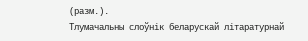(разм.).
Тлумачальны слоўнік беларускай літаратурнай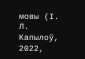мовы (І. Л. Капылоў, 2022,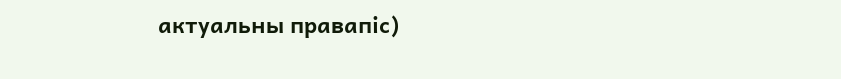актуальны правапіс)